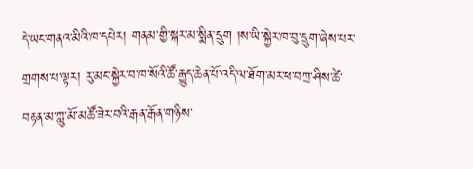དེ་ཡང་གནའ་མིའི་ཁ་དཔེར། གནམ་གྱི་སྐར་མ་སྨིན་དྲུག །ས་ཡི་སྐྱེར་ཁ་བུ་དྲུག་ཞེས་པར་གྲགས་པ་ལྟར། རུ་མང་སྐྱེར་བ་ཁ་སོའི་ཚོ་རྒྱུད་ཆེན་པོ་འདི་ལ་ཐོག་མར་ཕ་བཀྲ་ཤིས་ཚེ་བརྟན་མ་ཀླུ་མོ་མཚོ་ཟེར་བའི་རྒན་རྒོན་གཉིས་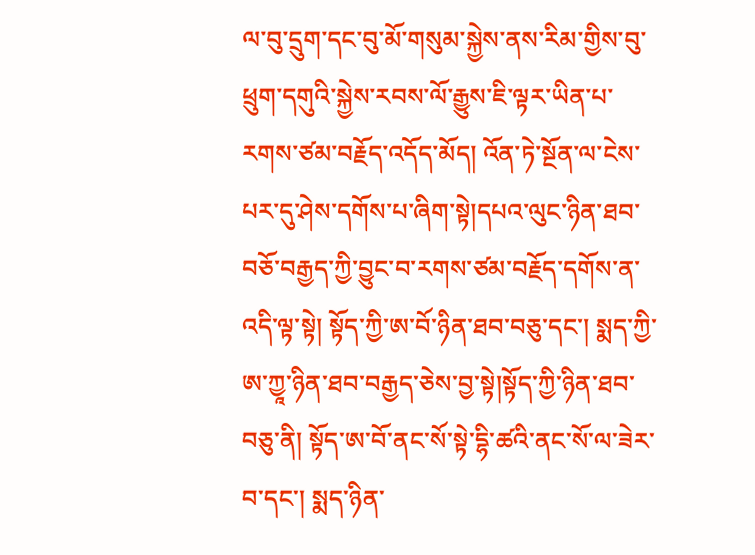ལ་བུ་དྲུག་དང་བུ་མོ་གསུམ་སྐྱེས་ནས་རིམ་གྱིས་བུ་ཕྲུག་དགུའི་སྐྱེས་རབས་ལོ་རྒྱུས་ཇི་ལྟར་ཡིན་པ་རགས་ཙམ་བརྗོད་འདོད་མོད། འོན་ཏེ་སྔོན་ལ་ངེས་པར་དུ་ཤེས་དགོས་པ་ཞིག་སྟེ།དཔའ་ལུང་ཉིན་ཐབ་བཅོ་བརྒྱད་ཀྱི་བྱུང་བ་རགས་ཙམ་བརྗོད་དགོས་ན་འདི་ལྟ་སྟེ། སྟོད་ཀྱི་ཨ་བོ་ཉིན་ཐབ་བཅུ་དང་། སྨད་ཀྱི་ཨ་ཀྱཱ་ཉིན་ཐབ་བརྒྱད་ཅེས་བྱ་སྟེ།སྟོད་ཀྱི་ཉིན་ཐབ་བཅུ་ནི། སྟོད་ཨ་བོ་ནང་སོ་སྟེ་དྷི་ཚའི་ནང་སོ་ལ་ཟེར་བ་དང་། སྨད་ཉིན་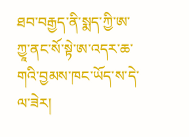ཐབ་བརྒྱད་ནི་སྨད་ཀྱི་ཨ་ཀྱཱ་ནང་སོ་སྟེ་ཨ་འདར་ཆ་གའི་བྱམས་ཁང་ཡོད་ས་དེ་ལ་ཟེར།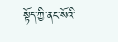སྟོད་ཀྱི་ནང་སོའི་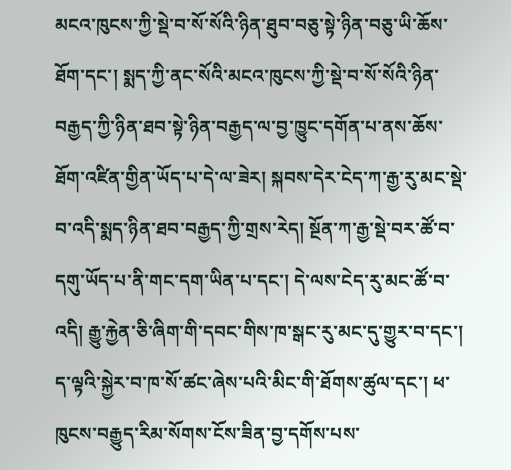མངའ་ཁུངས་ཀྱི་སྡེ་བ་སོ་སོའི་ཉིན་ཐུབ་བཅུ་སྟེ་ཉིན་བཅུ་ཡི་ཆོས་ཐོག་དང་། སྨད་ཀྱི་ནང་སོའི་མངའ་ཁུངས་ཀྱི་སྡེ་བ་སོ་སོའི་ཉིན་བརྒྱད་ཀྱི་ཉིན་ཐབ་སྟེ་ཉིན་བརྒྱད་ལ་བྱ་ཁྱུང་དགོན་པ་ནས་ཆོས་ཐོག་འཛིན་གྱིན་ཡོད་པ་དེ་ལ་ཟེར། སྐབས་དེར་ངེད་ཀ་རྒྱ་རུ་མང་སྡེ་བ་འདི་སྨད་ཉིན་ཐབ་བརྒྱད་ཀྱི་གྲས་རེད། སྔོན་ཀ་རྒྱ་སྡེ་བར་ཚོ་བ་དགུ་ཡོད་པ་ནི་གང་དག་ཡིན་པ་དང་། དེ་ལས་ངེད་རུ་མང་ཚོ་བ་འདི། རྒྱུ་རྐྱེན་ཅི་ཞིག་གི་དབང་གིས་ཁ་སྒང་རུ་མང་དུ་གྱུར་བ་དང་། ད་ལྟའི་སྐྱེར་བ་ཁ་སོ་ཚང་ཞེས་པའི་མིང་གི་ཐོགས་ཚུལ་དང་། ཕ་ཁུངས་བརྒྱུད་རིམ་སོགས་ངོས་ཟིན་བྱ་དགོས་པས་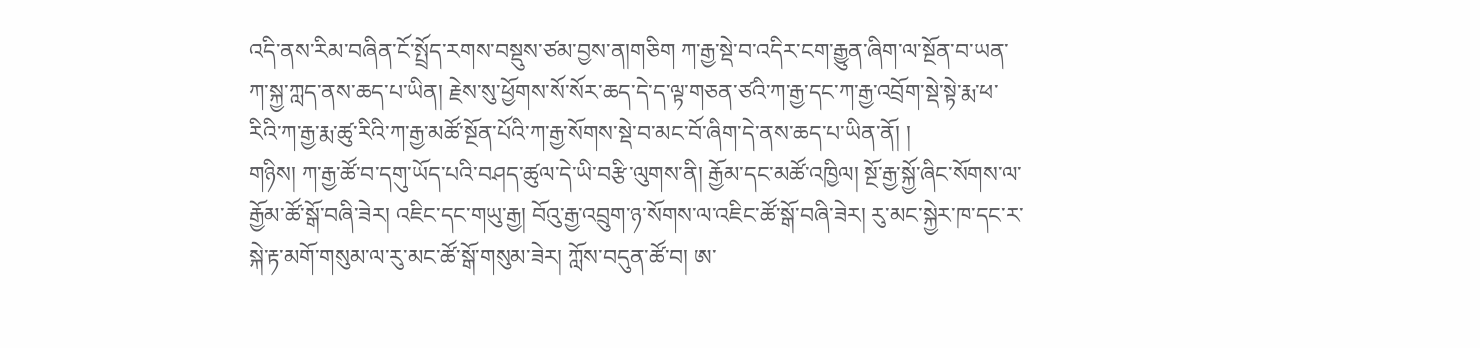འདི་ནས་རིམ་བཞིན་ངོ་སྤྲོད་རགས་བསྡུས་ཙམ་བྱས་ན།གཅིག ཀ་རྒྱ་སྡེ་བ་འདིར་ངག་རྒྱུན་ཞིག་ལ་སྔོན་བ་ཡན་ཀ་སྐྱ་ཀླད་ནས་ཆད་པ་ཡིན། རྗེས་སུ་ཕྱོགས་སོ་སོར་ཆད་དེ་ད་ལྟ་གཅན་ཙའི་ཀ་རྒྱ་དང་ཀ་རྒྱ་འབྲོག་སྡེ་སྟེ་རྨ་ཕ་རིའི་ཀ་རྒྱ་རྨ་ཚུ་རིའི་ཀ་རྒྱ་མཚོ་སྔོན་པོའི་ཀ་རྒྱ་སོགས་སྡེ་བ་མང་བོ་ཞིག་དེ་ནས་ཆད་པ་ཡིན་ནོ། །
གཉིས། ཀ་རྒྱ་ཚོ་བ་དགུ་ཡོད་པའི་བཤད་ཚུལ་དེ་ཡི་བརྩི་ལུགས་ནི། རྒྱོམ་དང་མཚོ་འཁྱིལ། སྔོ་རྒྱ་སྐྱོ་ཞིང་སོགས་ལ་རྒྱོམ་ཚོ་སྒོ་བཞི་ཟེར། འཇིང་དང་གཡུ་རྒྱ། བོའུ་རྒྱ་འབྲུག་ཉ་སོགས་ལ་འཇིང་ཚོ་སྒོ་བཞི་ཟེར། རུ་མང་སྐྱེར་ཁ་དང་ར་སྐེ་རྟ་མགོ་གསུམ་ལ་རུ་མང་ཚོ་སྒོ་གསུམ་ཟེར། ཀློས་བདུན་ཚོ་བ། ཨ་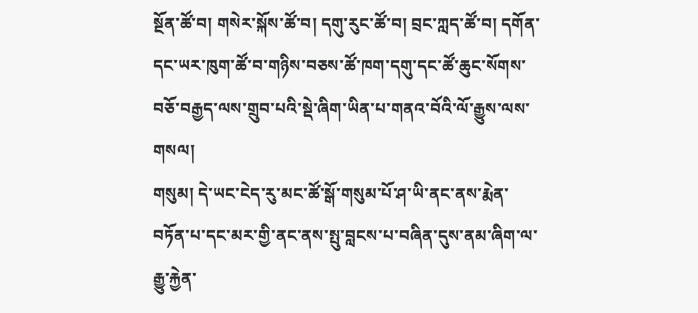སྔོན་ཚོ་བ། གསེར་སྐོས་ཚོ་བ། དགུ་རུང་ཚོ་བ། བྲང་ཀླད་ཚོ་བ། དགོན་དང་ཡར་ཁུག་ཚོ་བ་གཉིས་བཅས་ཚོ་ཁག་དགུ་དང་ཚོ་ཆུང་སོགས་བཅོ་བརྒྱད་ལས་གྲུབ་པའི་སྡེ་ཞིག་ཡིན་པ་གནའ་བོའི་ལོ་རྒྱུས་ལས་གསལ།
གསུམ། དེ་ཡང་ངེད་རུ་མང་ཚོ་སྒོ་གསུམ་པོ་ཤ་ཡི་ནང་ནས་རྨེན་བཏོན་པ་དང་མར་གྱི་ནང་ནས་སྤུ་བླངས་པ་བཞིན་དུས་ནམ་ཞིག་ལ་རྒྱུ་རྐྱེན་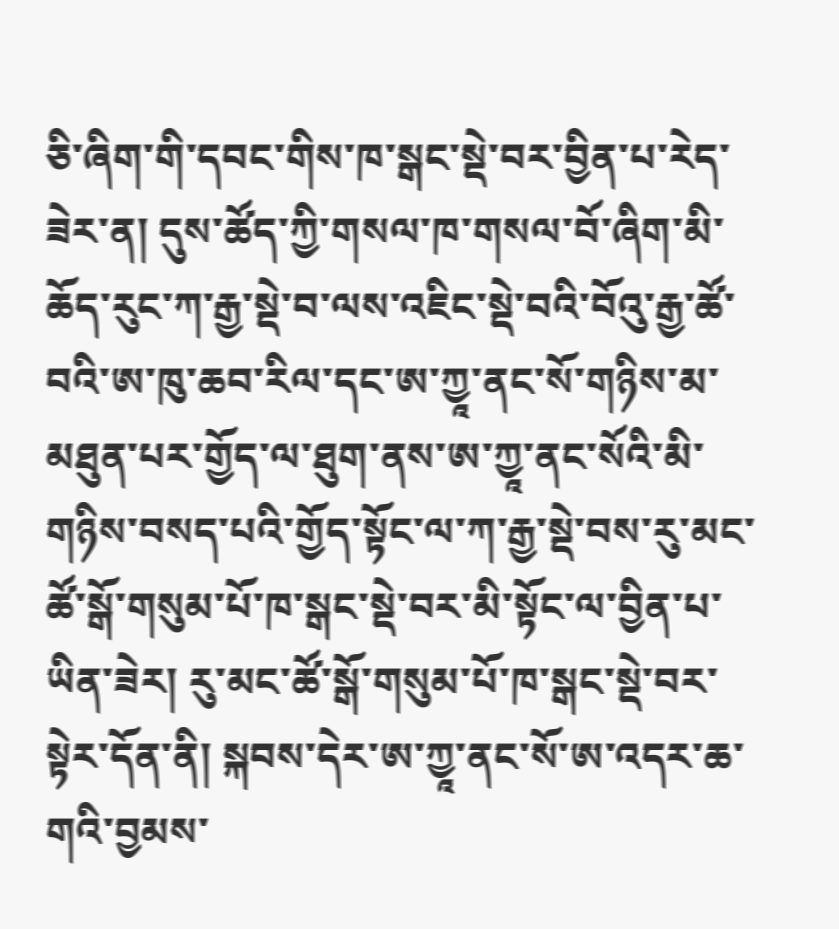ཅི་ཞིག་གི་དབང་གིས་ཁ་སྒང་སྡེ་བར་བྱིན་པ་རེད་ཟེར་ན། དུས་ཚོད་ཀྱི་གསལ་ཁ་གསལ་བོ་ཞིག་མི་ཆོད་རུང་ཀ་རྒྱ་སྡེ་བ་ལས་འཇིང་སྡེ་བའི་བོའུ་རྒྱ་ཚོ་བའི་ཨ་ཁུ་ཆབ་རིལ་དང་ཨ་ཀྱཱ་ནང་སོ་གཉིས་མ་མཐུན་པར་གྱོད་ལ་ཐུག་ནས་ཨ་ཀྱཱ་ནང་སོའི་མི་གཉིས་བསད་པའི་གྱོད་སྟོང་ལ་ཀ་རྒྱ་སྡེ་བས་རུ་མང་ཚོ་སྒོ་གསུམ་པོ་ཁ་སྒང་སྡེ་བར་མི་སྟོང་ལ་བྱིན་པ་ཡིན་ཟེར། རུ་མང་ཚོ་སྒོ་གསུམ་པོ་ཁ་སྒང་སྡེ་བར་སྟེར་དོན་ནི། སྐབས་དེར་ཨ་ཀྱཱ་ནང་སོ་ཨ་འདར་ཆ་གའི་བྱམས་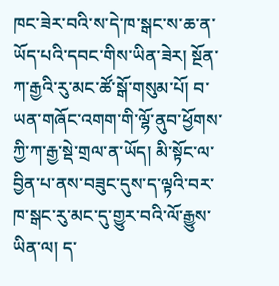ཁང་ཟེར་བའི་ས་དེ་ཁ་སྒང་ས་ཆ་ན་ཡོད་པའི་དབང་གིས་ཡིན་ཟེར། སྔོན་ཀ་རྒྱའི་རུ་མང་ཚོ་སྒོ་གསུམ་པོ། བ་ཡན་གཞོང་འགག་གི་ལྷོ་ནུབ་ཕྱོགས་ཀྱི་ཀ་རྒྱ་སྡེ་གྲལ་ན་ཡོད། མི་སྟོང་ལ་བྱིན་པ་ནས་བཟུང་དུས་ད་ལྟའི་བར་ཁ་སྒང་རུ་མང་དུ་གྱུར་བའི་ལོ་རྒྱུས་ཡིན་ལ། ད་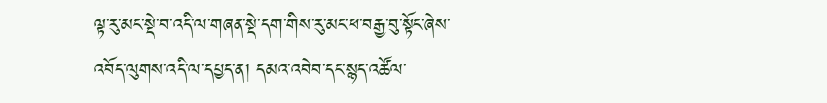ལྟ་རུ་མང་སྡེ་བ་འདི་ལ་གཞན་སྡེ་དག་གིས་རུ་མང་ཕ་བརྒྱ་བུ་སྟོང་ཞེས་འབོད་ལུགས་འདི་ལ་དཔྱད་ན། དམའ་འབེབ་དང་སྙད་འཚོལ་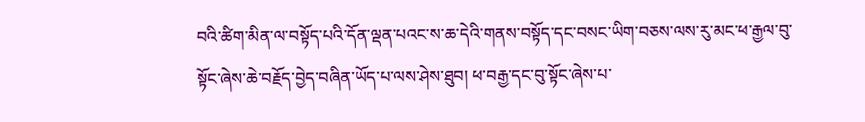བའི་ཚིག་མིན་ལ་བསྟོད་པའི་དོན་ལྡན་པའང་ས་ཆ་དེའི་གནས་བསྟོད་དང་བསང་ཡིག་བཅས་ལས་རུ་མང་ཕ་རྒྱལ་བུ་སྟོང་ཞེས་ཆེ་བརྗོད་བྱེད་བཞིན་ཡོད་པ་ལས་ཤེས་ཐུབ། ཕ་བརྒྱ་དང་བུ་སྟོང་ཞེས་པ་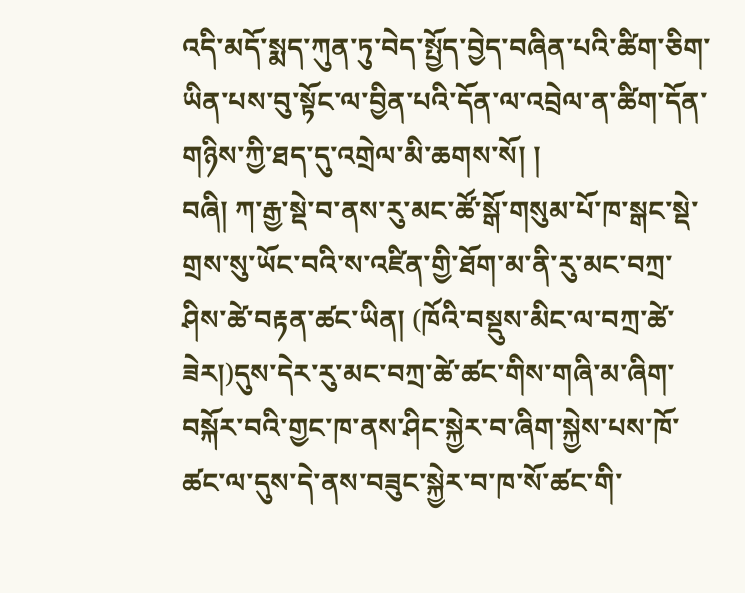འདི་མདོ་སྨད་ཀུན་ཏུ་བེད་སྤྱོད་བྱེད་བཞིན་པའི་ཚིག་ཅིག་ཡིན་པས་བུ་སྟོང་ལ་བྱིན་པའི་དོན་ལ་འབྲེལ་ན་ཚིག་དོན་གཉིས་ཀྱི་ཐད་དུ་འགྲེལ་མི་ཆགས་སོ། །
བཞི། ཀ་རྒྱ་སྡེ་བ་ནས་རུ་མང་ཚོ་སྒོ་གསུམ་པོ་ཁ་སྒང་སྡེ་གྲས་སུ་ཡོང་བའི་ས་འཛིན་གྱི་ཐོག་མ་ནི་རུ་མང་བཀྲ་ཤིས་ཚེ་བརྟན་ཚང་ཡིན། (ཁོའི་བསྡུས་མིང་ལ་བཀྲ་ཚེ་ཟེར།)དུས་དེར་རུ་མང་བཀྲ་ཚེ་ཚང་གིས་གཞི་མ་ཞིག་བསྐོར་བའི་གྱང་ཁ་ནས་ཤིང་སྐྱེར་བ་ཞིག་སྐྱེས་པས་ཁོ་ཚང་ལ་དུས་དེ་ནས་བཟུང་སྐྱེར་བ་ཁ་སོ་ཚང་གི་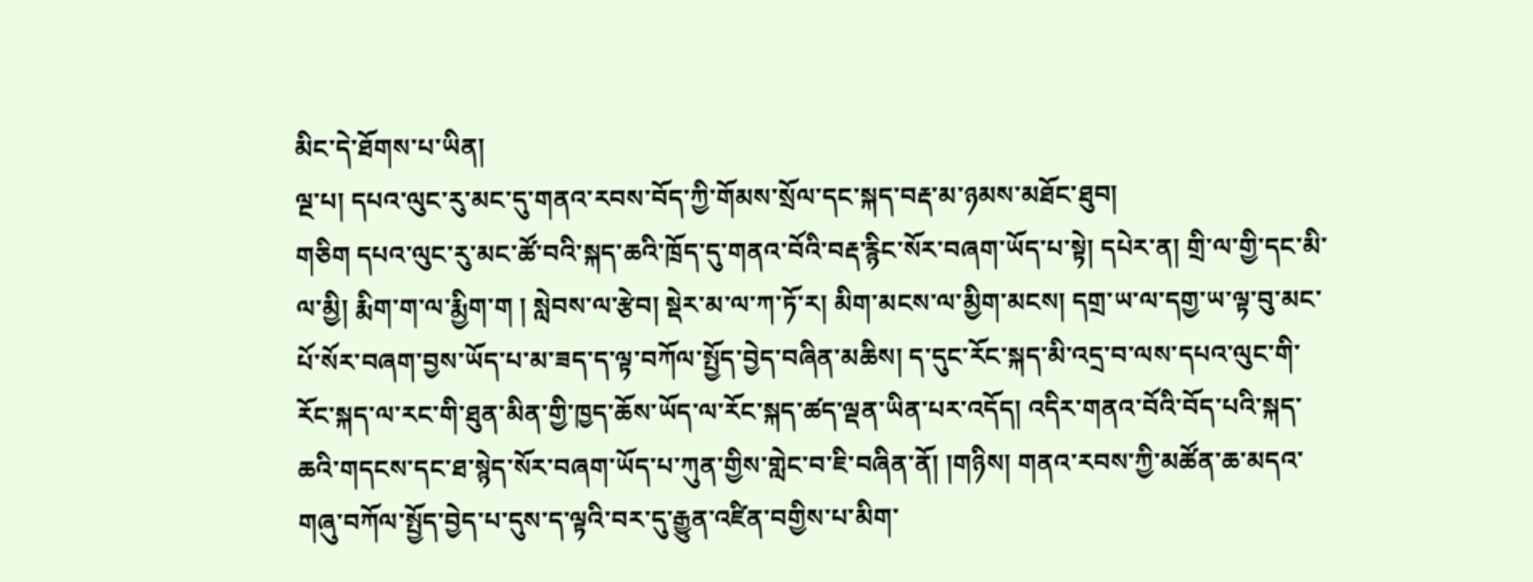མིང་དེ་ཐོགས་པ་ཡིན།
ལྔ་པ། དཔའ་ལུང་རུ་མང་དུ་གནའ་རབས་བོད་ཀྱི་གོམས་སྲོལ་དང་སྐད་བརྡ་མ་ཉམས་མཐོང་ཐུབ།
གཅིག དཔའ་ལུང་རུ་མང་ཚོ་བའི་སྐད་ཆའི་ཁྲོད་དུ་གནའ་བོའི་བརྡ་རྙིང་སོར་བཞག་ཡོད་པ་སྟེ། དཔེར་ན། གྲི་ལ་གྱི་དང་མི་ལ་མྱི། རྨིག་ག་ལ་རྨྱིག་ག ། སླེབས་ལ་རྩེབ། སྡེར་མ་ལ་ཀ་ཏོ་ར། མིག་མངས་ལ་མྱིག་མངས། དགྲ་ཡ་ལ་དགྱ་ཡ་ལྟ་བུ་མང་པོ་སོར་བཞག་བྱས་ཡོད་པ་མ་ཟད་ད་ལྟ་བཀོལ་སྤྱོད་བྱེད་བཞིན་མཆིས། ད་དུང་རོང་སྐད་མི་འདྲ་བ་ལས་དཔའ་ལུང་གི་རོང་སྐད་ལ་རང་གི་ཐུན་མིན་གྱི་ཁྱད་ཆོས་ཡོད་ལ་རོང་སྐད་ཚད་ལྡན་ཡིན་པར་འདོད། འདིར་གནའ་བོའི་བོད་པའི་སྐད་ཆའི་གདངས་དང་ཐ་སྙེད་སོར་བཞག་ཡོད་པ་ཀུན་གྱིས་གླེང་བ་ཇི་བཞིན་ནོ། །གཉིས། གནའ་རབས་ཀྱི་མཚོན་ཆ་མདའ་གཞུ་བཀོལ་སྤྱོད་བྱེད་པ་དུས་ད་ལྟའི་བར་དུ་རྒྱུན་འཛིན་བགྱིས་པ་མིག་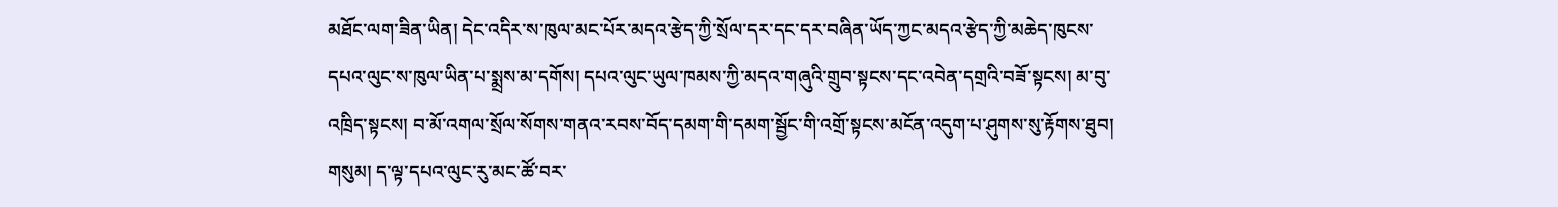མཐོང་ལག་ཟིན་ཡིན། དེང་འདིར་ས་ཁུལ་མང་པོར་མདའ་རྩེད་ཀྱི་སྲོལ་དར་དང་དར་བཞིན་ཡོད་ཀྱང་མདའ་རྩེད་ཀྱི་མཆེད་ཁུངས་དཔའ་ལུང་ས་ཁུལ་ཡིན་པ་སྨྲས་མ་དགོས། དཔའ་ལུང་ཡུལ་ཁམས་ཀྱི་མདའ་གཞུའི་གྲུབ་སྟངས་དང་འབེན་དགྲའི་བཟོ་སྟངས། མ་བུ་འཁྲིད་སྟངས། བ་མོ་འགལ་སྲོལ་སོགས་གནའ་རབས་བོད་དམག་གི་དམག་སྦྱོང་གི་འགྲོ་སྟངས་མངོན་འདུག་པ་ཤུགས་སུ་རྟོགས་ཐུབ།
གསུམ། ད་ལྟ་དཔའ་ལུང་རུ་མང་ཚོ་བར་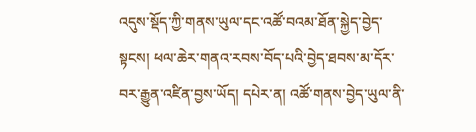འདུས་སྡོད་ཀྱི་གནས་ཡུལ་དང་འཚོ་བའམ་ཐོན་སྐྱེད་བྱེད་སྟངས། ཕལ་ཆེར་གནའ་རབས་བོད་པའི་བྱེད་ཐབས་མ་དོར་བར་རྒྱུན་འཛིན་བྱས་ཡོད། དཔེར་ན། འཚོ་གནས་བྱེད་ཡུལ་ནི་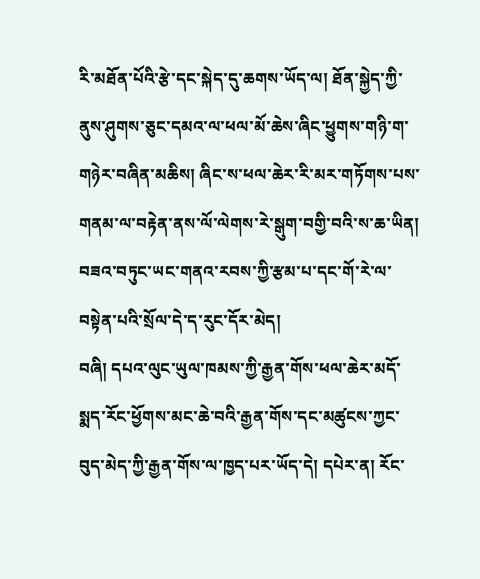རི་མཐོན་པོའི་རྩེ་དང་སྐེད་དུ་ཆགས་ཡོད་ལ། ཐོན་སྐྱེད་ཀྱི་ནུས་ཤུགས་ཅུང་དམའ་ལ་ཕལ་མོ་ཆེས་ཞིང་ཕྱུགས་གཉི་ག་གཉེར་བཞིན་མཆིས། ཞིང་ས་ཕལ་ཆེར་རི་མར་གཏོགས་པས་གནམ་ལ་བརྟེན་ནས་ལོ་ལེགས་རེ་སྒུག་བགྱི་བའི་ས་ཆ་ཡིན། བཟའ་བཏུང་ཡང་གནའ་རབས་ཀྱི་རྩམ་པ་དང་གོ་རེ་ལ་བསྟེན་པའི་སྲོལ་དེ་ད་རུང་དོར་མེད།
བཞི། དཔའ་ལུང་ཡུལ་ཁམས་ཀྱི་རྒྱན་གོས་ཕལ་ཆེར་མདོ་སྨད་རོང་ཕྱོགས་མང་ཆེ་བའི་རྒྱན་གོས་དང་མཚུངས་ཀྱང་བུད་མེད་ཀྱི་རྒྱན་གོས་ལ་ཁྱད་པར་ཡོད་དེ། དཔེར་ན། རོང་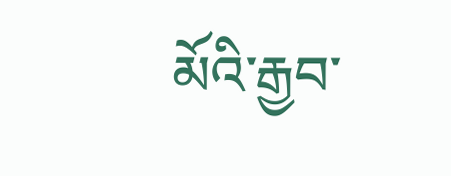མོའི་རྒྱབ་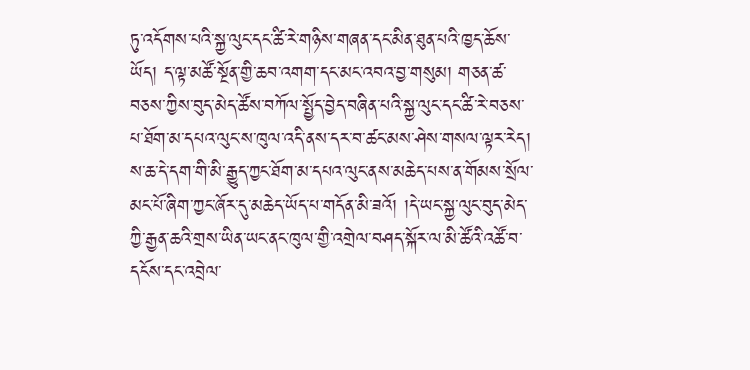ཏུ་འདོགས་པའི་སྐྱ་ལུང་དང་ཚི་རེ་གཉིས་གཞན་དང་མིན་ཐུན་པའི་ཁྱད་ཆོས་ཡོད། ད་ལྟ་མཚོ་སྔོན་གྱི་ཆབ་འགག་དང་མང་འབའ་བྱ་གསུམ། གཅན་ཚ་བཅས་ཀྱིས་བུད་མེད་ཚོས་བཀོལ་སྤྱོད་བྱེད་བཞིན་པའི་སྐྱ་ལུང་དང་ཚི་རེ་བཅས་པ་ཐོག་མ་དཔའ་ལུང་ས་ཁུལ་འདི་ནས་དར་བ་ཚང་མས་ཤེས་གསལ་ལྟར་རེད། ས་ཆ་དེ་དག་གི་མི་རྒྱུད་ཀྱང་ཐོག་མ་དཔའ་ལུང་ནས་མཆེད་པས་ན་གོམས་སྲོལ་མང་པོ་ཞིག་ཀྱང་ཞོར་དུ་མཆེད་ཡོད་པ་གདོན་མི་ཟའོ། །དེ་ཡང་སྐྱ་ལུང་བུད་མེད་ཀྱི་རྒྱན་ཆའི་གྲས་ཡིན་ཡང་ནང་ཁུལ་གྱི་འགྲེལ་བཤད་སྐོར་ལ་མི་ཚོའི་འཚོ་བ་དངོས་དང་འབྲེལ་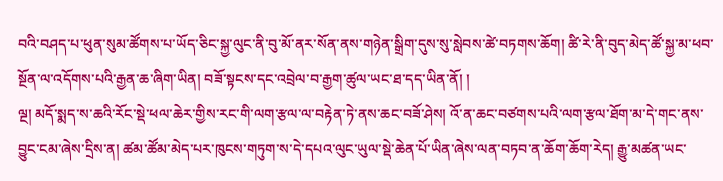བའི་བཤད་པ་ཕུན་སུམ་ཚོགས་པ་ཡོད་ཅིང་སྐྱ་ལུང་ནི་བུ་མོ་ནར་སོན་ནས་གཉེན་སྒྲིག་དུས་སུ་སླེབས་ཚེ་བཏགས་ཆོག། ཚི་རེ་ནི་བུད་མེད་ཚོ་སྐྱ་མ་ཕབ་སྔོན་ལ་འདོགས་པའི་རྒྱན་ཆ་ཞིག་ཡིན། བཟོ་སྟངས་དང་འབྲེལ་བ་རྒྱག་ཚུལ་ཡང་ཐ་དད་ཡིན་ནོ། །
ལྔ། མདོ་སྨད་ས་ཆའི་རོང་སྡེ་ཕལ་ཆེར་གྱིས་རང་གི་ལག་རྩལ་ལ་བརྟེན་ཏེ་ནས་ཆང་བཟོ་ཤེས། འོ་ན་ཆང་བཙགས་པའི་ལག་རྩལ་ཐོག་མ་དེ་གང་ནས་བྱུང་ངམ་ཞེས་དྲིས་ན། ཚམ་ཚོམ་མེད་པར་ཁུངས་གཏུག་ས་དེ་དཔའ་ལུང་ཡུལ་སྡེ་ཆེན་པོ་ཡིན་ཞེས་ལན་བཏབ་ན་ཆོག་ཆོག་རེད། རྒྱུ་མཚན་ཡང་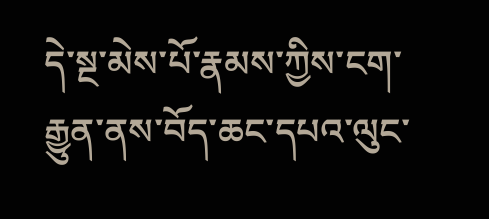དེ་སྔ་མེས་པོ་རྣམས་ཀྱིས་ངག་རྒྱུན་ནས་བོད་ཆང་དཔའ་ལུང་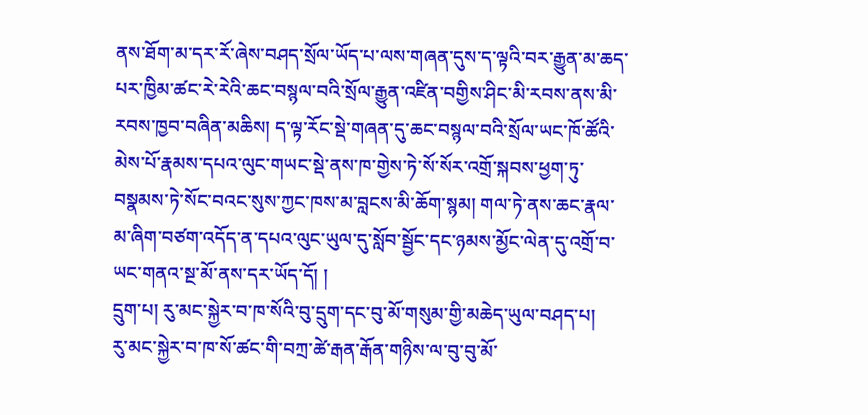ནས་ཐོག་མ་དར་རོ་ཞེས་བཤད་སྲོལ་ཡོད་པ་ལས་གཞན་དུས་ད་ལྟའི་བར་རྒྱུན་མ་ཆད་པར་ཁྱིམ་ཚང་རེ་རེའི་ཆང་བསྙལ་བའི་སྲོལ་རྒྱུན་འཛིན་བགྱིས་ཤིང་མི་རབས་ནས་མི་རབས་ཁྱབ་བཞིན་མཆིས། ད་ལྟ་རོང་སྡེ་གཞན་དུ་ཆང་བསྙལ་བའི་སྲོལ་ཡང་ཁོ་ཚོའི་མེས་པོ་རྣམས་དཔའ་ལུང་གཡང་སྡེ་ནས་ཁ་གྱེས་ཏེ་སོ་སོར་འགྲོ་སྐབས་ཕྱག་ཏུ་བསྣམས་ཏེ་སོང་བའང་སུས་ཀྱང་ཁས་མ་བླངས་མི་ཆོག་སྙམ། གལ་ཏེ་ནས་ཆང་རྣལ་མ་ཞིག་བཙག་འདོད་ན་དཔའ་ལུང་ཡུལ་དུ་སློབ་སྦྱོང་དང་ཉམས་མྱོང་ལེན་དུ་འགྲོ་བ་ཡང་གནའ་སྔ་མོ་ནས་དར་ཡོད་དོ། །
དྲུག་པ། རུ་མང་སྐྱེར་བ་ཁ་སོའི་བུ་དྲུག་དང་བུ་མོ་གསུམ་གྱི་མཆེད་ཡུལ་བཤད་པ།
རུ་མང་སྐྱེར་བ་ཁ་སོ་ཚང་གི་བཀྲ་ཚེ་རྒན་རྒོན་གཉིས་ལ་བུ་བུ་མོ་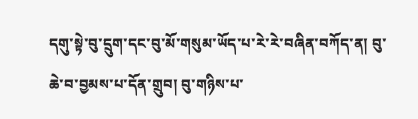དགུ་སྟེ་བུ་དྲུག་དང་བུ་མོ་གསུམ་ཡོད་པ་རེ་རེ་བཞིན་བཀོད་ན། བུ་ཆེ་བ་བྱམས་པ་དོན་གྲུབ། བུ་གཉིས་པ་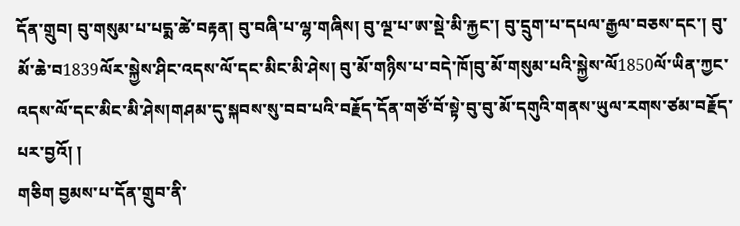དོན་གྲུབ། བུ་གསུམ་པ་པདྨ་ཚེ་བརྟན། བུ་བཞི་པ་ལྷ་གཞིས། བུ་ལྔ་པ་ཨ་སྡེ་མི་རྐྱང་། བུ་དྲུག་པ་དཔལ་རྒྱལ་བཅས་དང་། བུ་མོ་ཆེ་བ1839ལོར་སྐྱེས་ཤིང་འདས་ལོ་དང་མིང་མི་ཤེས། བུ་མོ་གཉིས་པ་བདེ་ཁོ།བུ་མོ་གསུམ་པའི་སྐྱེས་ལོ1850ལོ་ཡིན་ཀྱང་འདས་ལོ་དང་མིང་མི་ཤེས།གཤམ་དུ་སྐབས་སུ་བབ་པའི་བརྗོད་དོན་གཙོ་བོ་སྟེ་བུ་བུ་མོ་དགུའི་གནས་ཡུལ་རགས་ཙམ་བརྗོད་པར་བྱའོ། །
གཅིག བྱམས་པ་དོན་གྲུབ་ནི་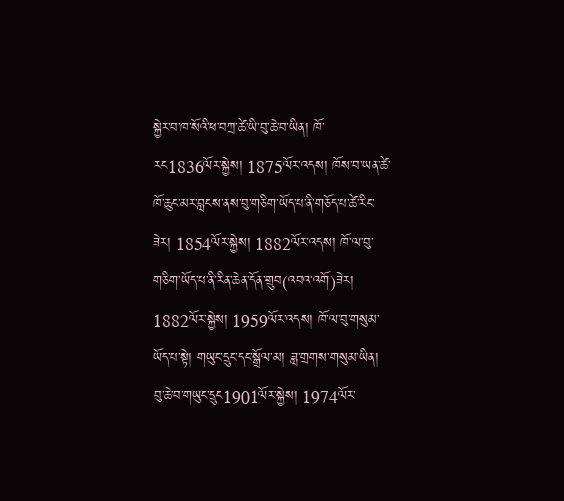སྐྱེར་བ་ཁ་སོའི་ཕ་བཀྲ་ཚེ་ཡི་བུ་ཆེ་བ་ཡིན། ཁོ་རང1836ལོར་སྐྱེས། 1875ལོར་འདས། ཁོས་བ་ཡན་ཚེ་ཁོ་ཆུང་མར་བླངས་ནས་བུ་གཅིག་ཡོད་པ་ནི་གཅོད་པ་ཚེ་རིང་ཟེར། 1854ལོར་སྐྱེས། 1882ལོར་འདས། ཁོ་ལ་བུ་གཅིག་ཡོད་པ་ནི་རིན་ཆེན་དོན་གྲུབ(འབའ་འགོ)ཟེར། 1882ལོར་སྐྱེས། 1959ལོར་འདས། ཁོ་ལ་བུ་གསུམ་ཡོད་པ་སྟེ། གཡུང་དྲུང་དང་སྒྲོལ་མ། ཟླ་གྲགས་གསུམ་ཡིན། བུ་ཆེ་བ་གཡུང་དྲུང1901ལོར་སྐྱེས། 1974ལོར་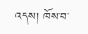འདས། ཁོས་བ་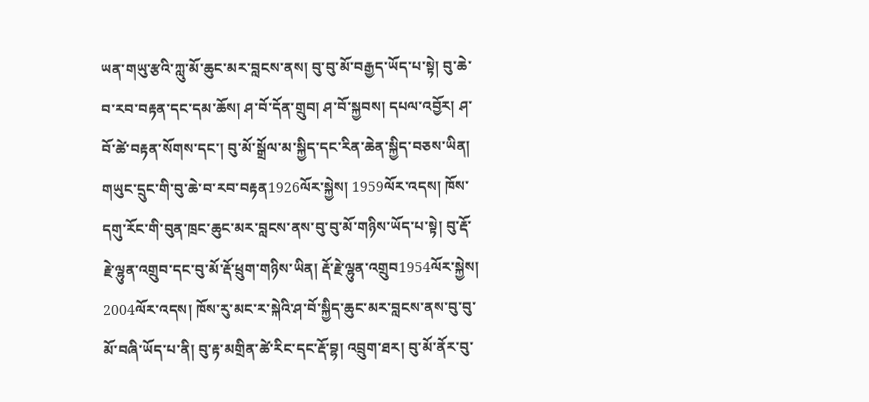ཡན་གཡུ་རྩའི་ཀླུ་མོ་ཆུང་མར་བླངས་ནས། བུ་བུ་མོ་བརྒྱད་ཡོད་པ་སྟེ། བུ་ཆེ་བ་རབ་བརྟན་དང་དམ་ཆོས། ཤ་བོ་དོན་གྲུབ། ཤ་བོ་སྐྱབས། དཔལ་འབྱོར། ཤ་བོ་ཚེ་བརྟན་སོགས་དང་། བུ་མོ་སྒྲོལ་མ་སྐྱིད་དང་རིན་ཆེན་སྐྱིད་བཅས་ཡིན། གཡུང་དྲུང་གི་བུ་ཆེ་བ་རབ་བརྟན1926ལོར་སྐྱེས། 1959ལོར་འདས། ཁོས་དགུ་རོང་གི་བུན་ཁྲང་ཆུང་མར་བླངས་ནས་བུ་བུ་མོ་གཉིས་ཡོད་པ་སྟེ། བུ་རྡོ་རྗེ་ལྷུན་འགྲུབ་དང་བུ་མོ་རྡོ་ཕྲུག་གཉིས་ཡིན། རྡོ་རྗེ་ལྷུན་འགྲུབ1954ལོར་སྐྱེས། 2004ལོར་འདས། ཁོས་རུ་མང་ར་སྐེའི་ཤ་བོ་སྐྱིད་ཆུང་མར་བླངས་ནས་བུ་བུ་མོ་བཞི་ཡོད་པ་ནི། བུ་རྟ་མགྲིན་ཚེ་རིང་དང་རྡོ་བྷ། འབྲུག་ཐར། བུ་མོ་ནོར་བུ་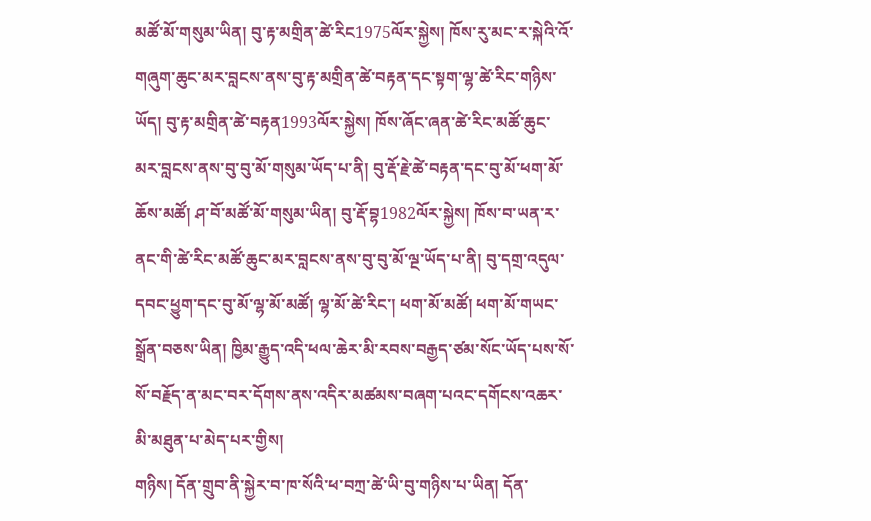མཚོ་མོ་གསུམ་ཡིན། བུ་རྟ་མགྲིན་ཚེ་རིང1975ལོར་སྐྱེས། ཁོས་རུ་མང་ར་སྐེའི་འོ་གཞུག་ཆུང་མར་བླངས་ནས་བུ་རྟ་མགྲིན་ཚེ་བརྟན་དང་སྟག་ལྷ་ཚེ་རིང་གཉིས་ཡོད། བུ་རྟ་མགྲིན་ཚེ་བརྟན1993ལོར་སྐྱེས། ཁོས་ཞོང་ཞན་ཚེ་རིང་མཚོ་ཆུང་མར་བླངས་ནས་བུ་བུ་མོ་གསུམ་ཡོད་པ་ནི། བུ་རྡོ་རྗེ་ཚེ་བརྟན་དང་བུ་མོ་ཕག་མོ་ཆོས་མཚོ། ཤ་བོ་མཚོ་མོ་གསུམ་ཡིན། བུ་རྡོ་བྷ1982ལོར་སྐྱེས། ཁོས་བ་ཡན་ར་ནང་གི་ཚེ་རིང་མཚོ་ཆུང་མར་བླངས་ནས་བུ་བུ་མོ་ལྔ་ཡོད་པ་ནི། བུ་དགྲ་འདུལ་དབང་ཕྱུག་དང་བུ་མོ་ལྷ་མོ་མཚོ། ལྷ་མོ་ཚེ་རིང་། ཕག་མོ་མཚོ། ཕག་མོ་གཡང་སྒྲོན་བཅས་ཡིན། ཁྱིམ་རྒྱུད་འདི་ཕལ་ཆེར་མི་རབས་བརྒྱད་ཙམ་སོང་ཡོད་པས་སོ་སོ་བརྗོད་ན་མང་བར་དོགས་ནས་འདིར་མཚམས་བཞག་པའང་དགོངས་འཆར་མི་མཐུན་པ་མེད་པར་གྱིས།
གཉིས། དོན་གྲུབ་ནི་སྐྱེར་བ་ཁ་སོའི་ཕ་བཀྲ་ཚེ་ཡི་བུ་གཉིས་པ་ཡིན། དོན་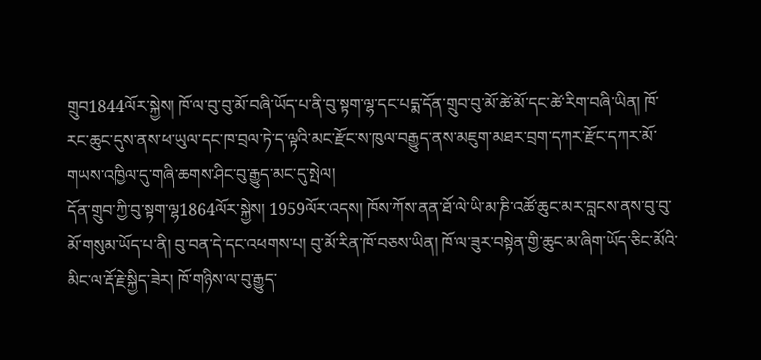གྲུབ1844ལོར་སྐྱེས། ཁོ་ལ་བུ་བུ་མོ་བཞི་ཡོད་པ་ནི་བུ་སྟག་ལྷ་དང་པདྨ་དོན་གྲུབ་བུ་མོ་ཚེ་མོ་དང་ཚེ་རིག་བཞི་ཡིན། ཁོ་རང་ཆུང་དུས་ནས་ཕ་ཡུལ་དང་ཁ་བྲལ་ཏེ་ད་ལྟའི་མང་རྫོང་ས་ཁུལ་བརྒྱུད་ནས་མཇུག་མཐར་བྲག་དཀར་རྫོང་དཀར་མོ་གཡས་འཁྱིལ་དུ་གཞི་ཆགས་ཤིང་བུ་རྒྱུད་མང་དུ་སྤེལ།
དོན་གྲུབ་ཀྱི་བུ་སྟག་ལྷ1864ལོར་སྐྱེས། 1959ལོར་འདས། ཁོས་ཀོས་ནན་ཐོ་ལེ་ཡི་མ་ཎི་འཚོ་ཆུང་མར་བླངས་ནས་བུ་བུ་མོ་གསུམ་ཡོད་པ་ནི། བུ་བན་དེ་དང་འཕགས་པ། བུ་མོ་རིན་ཁོ་བཅས་ཡིན། ཁོ་ལ་ཟུར་བསྟེན་གྱི་ཆུང་མ་ཞིག་ཡོད་ཅིང་མོའི་མིང་ལ་རྡོ་རྗེ་སྐྱིད་ཟེར། ཁོ་གཉིས་ལ་བུ་རྒྱུད་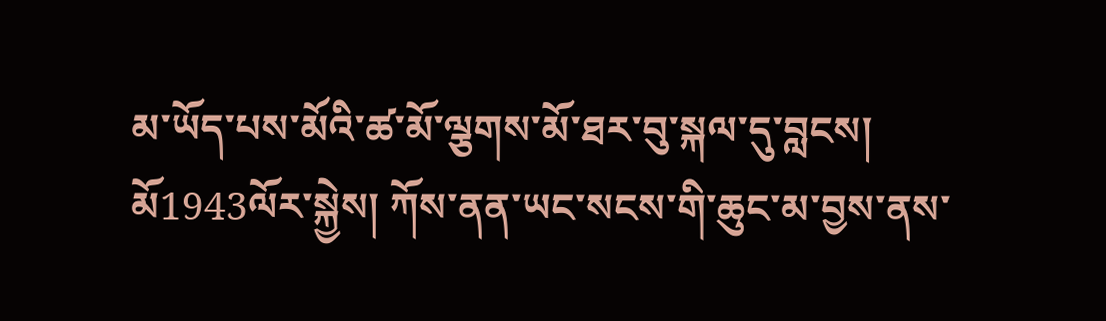མ་ཡོད་པས་མོའི་ཚ་མོ་ལྕགས་མོ་ཐར་བུ་སྐལ་དུ་བླངས། མོ1943ལོར་སྐྱེས། ཀོས་ནན་ཡང་སངས་གི་ཆུང་མ་བྱས་ནས་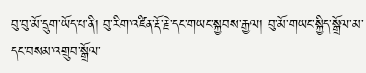བུ་བུ་མོ་དྲུག་ཡོད་པ་ནི། བུ་རིག་འཛིན་རྡོ་རྗེ་དང་གཡང་སྐྱབས་རྒྱལ། བུ་མོ་གཡང་སྐྱིད་སྒྲོལ་མ་དང་བསམ་འགྲུབ་སྒྲོལ་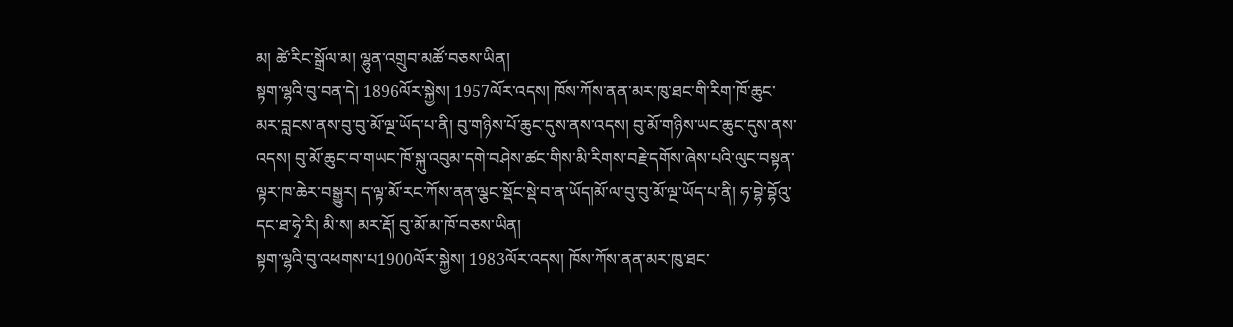མ། ཚེ་རིང་སྒྲོལ་མ། ལྷུན་འགྲུབ་མཚོ་བཅས་ཡིན།
སྟག་ལྷའི་བུ་བན་དེ། 1896ལོར་སྐྱེས། 1957ལོར་འདས། ཁོས་ཀོས་ནན་མར་ཁུ་ཐང་གི་རིག་ཁོ་ཆུང་མར་བླངས་ནས་བུ་བུ་མོ་ལྔ་ཡོད་པ་ནི། བུ་གཉིས་པོ་ཆུང་དུས་ནས་འདས། བུ་མོ་གཉིས་ཡང་ཆུང་དུས་ནས་འདས། བུ་མོ་ཆུང་བ་གཡང་ཁོ་སྐུ་འབུམ་དགེ་བཤེས་ཚང་གིས་མི་རིགས་བརྗེ་དགོས་ཞེས་པའི་ལུང་བསྟན་ལྟར་ཁ་ཆེར་བསྒྱུར། ད་ལྟ་མོ་རང་ཀོས་ནན་ལྕང་སྡོང་སྡེ་བ་ན་ཡོད།མོ་ལ་བུ་བུ་མོ་ལྔ་ཡོད་པ་ནི། ཧ་བྷེ་བྷོའུ་དང་ཐ་ཧྭེ་རི། མི་ས། མར་རྡོ། བུ་མོ་མ་ཁོ་བཅས་ཡིན།
སྟག་ལྷའི་བུ་འཕགས་པ1900ལོར་སྐྱེས། 1983ལོར་འདས། ཁོས་ཀོས་ནན་མར་ཁུ་ཐང་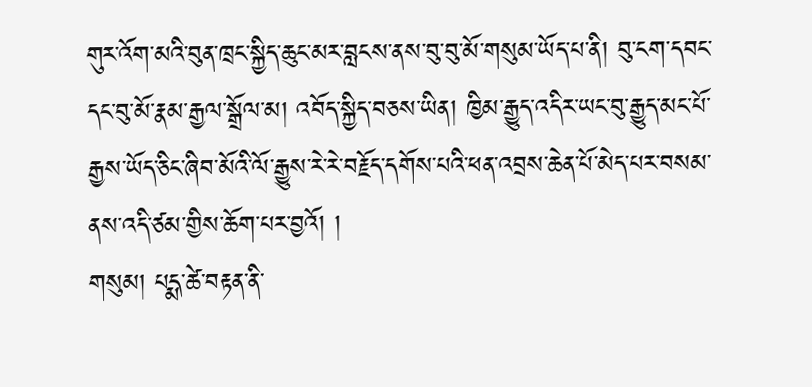གུར་འོག་མའི་བུན་ཁྲང་སྐྱིད་ཆུང་མར་བླངས་ནས་བུ་བུ་མོ་གསུམ་ཡོད་པ་ནི། བུ་ངག་དབང་དང་བུ་མོ་རྣམ་རྒྱལ་སྒྲོལ་མ། འབོད་སྐྱིད་བཅས་ཡིན། ཁྱིམ་རྒྱུད་འདིར་ཡང་བུ་རྒྱུད་མང་པོ་རྒྱས་ཡོད་ཅིང་ཞིབ་མོའི་ལོ་རྒྱུས་རེ་རེ་བརྗོད་དགོས་པའི་ཕན་འབྲས་ཆེན་པོ་མེད་པར་བསམ་ནས་འདི་ཙམ་གྱིས་ཆོག་པར་བྱའོ། །
གསུམ། པདྨ་ཚེ་བརྟན་ནི་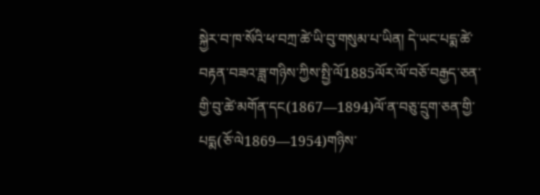སྐྱེར་བ་ཁ་སོའི་ཕ་བཀྲ་ཚེ་ཡི་བུ་གསུམ་པ་ཡིན། དེ་ཡང་པདྨ་ཚེ་བརྟན་བཟའ་ཟླ་གཉིས་ཀྱིས་སྤྱི་ལོ1885ལོར་ལོ་བཅོ་བརྒྱད་ཅན་གྱི་བུ་ཚེ་མགོན་དང(1867—1894)ལོ་ན་བཅུ་དྲུག་ཅན་གྱི་པདྨ(ཅོ་ལེ1869—1954)གཉིས་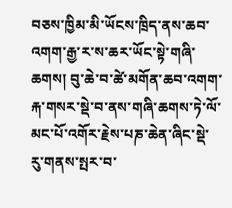བཅས་ཁྱིམ་མི་ཡོངས་ཁྲིད་ནས་ཆབ་འགག་རྒྱ་ར་ས་ཆར་ཡོང་སྟེ་གཞི་ཆགས། བུ་ཆེ་བ་ཚེ་མགོན་ཆབ་འགག་རྐ་གསར་སྡེ་བ་ནས་གཞི་ཆགས་ཏེ་ལོ་མང་པོ་འགོར་རྗེས་པཎ་ཆེན་ཞིང་སྡེ་རུ་གནས་སྤར་བ་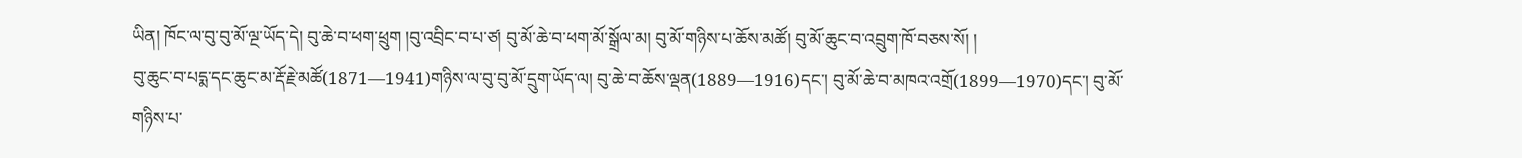ཡིན། ཁོང་ལ་བུ་བུ་མོ་ལྔ་ཡོད་དེ། བུ་ཆེ་བ་ཕག་ཕྲུག །བུ་འབྲིང་བ་པ་ཙ། བུ་མོ་ཆེ་བ་ཕག་མོ་སྒྲོལ་མ། བུ་མོ་གཉིས་པ་ཆོས་མཚོ། བུ་མོ་ཆུང་བ་འབྲུག་ཁོ་བཅས་སོ། །
བུ་ཆུང་བ་པདྨ་དང་ཆུང་མ་རྡོ་རྗེ་མཚོ(1871—1941)གཉིས་ལ་བུ་བུ་མོ་དྲུག་ཡོད་ལ། བུ་ཆེ་བ་ཆོས་ལྡན(1889—1916)དང་། བུ་མོ་ཆེ་བ་མཁའ་འགྲོ(1899—1970)དང་། བུ་མོ་གཉིས་པ་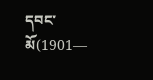དབང་མོ(1901—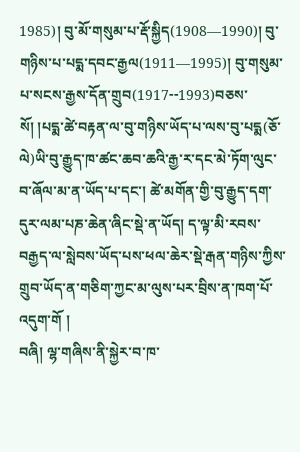1985)། བུ་མོ་གསུམ་པ་རྡོ་སྐྱིད(1908—1990)། བུ་གཉིས་པ་པདྨ་དབང་རྒྱལ(1911—1995)། བུ་གསུམ་པ་སངས་རྒྱས་དོན་གྲུབ(1917--1993)བཅས་སོ། །པདྨ་ཚེ་བརྟན་ལ་བུ་གཉིས་ཡོད་པ་ལས་བུ་པདྨ(ཅོ་ལེ)ཡི་བུ་རྒྱུད་ཁ་ཚང་ཆབ་ཆའི་རྒྱ་ར་དང་མེ་ཏོག་ལུང་བ་ཞོལ་མ་ན་ཡོད་པ་དང་། ཚེ་མགོན་གྱི་བུ་རྒྱུད་དག་དུར་ལམ་པཎ་ཆེན་ཞིང་སྡེ་ན་ཡོད། ད་ལྟ་མི་རབས་བརྒྱད་ལ་སླེབས་ཡོད་པས་ཕལ་ཆེར་སྡེ་རྒན་གཉིས་ཀྱིས་གྲུབ་ཡོད་ན་གཅིག་ཀྱང་མ་ལུས་པར་བྲིས་ན་ཁག་པོ་འདུག་གོ །
བཞི། ལྷ་གཞིས་ནི་སྐྱེར་བ་ཁ་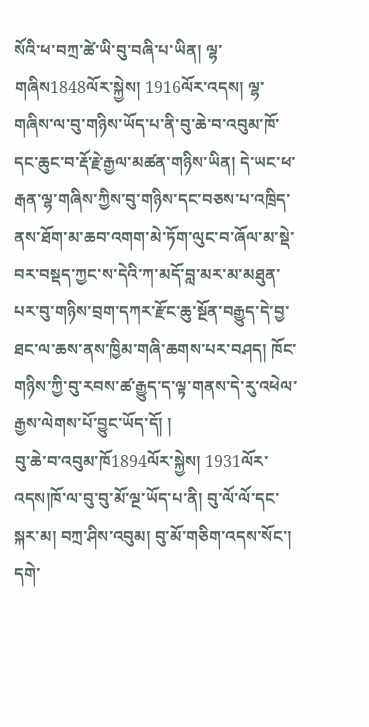སོའི་ཕ་བཀྲ་ཚེ་ཡི་བུ་བཞི་པ་ཡིན། ལྷ་གཞིས1848ལོར་སྐྱེས། 1916ལོར་འདས། ལྷ་གཞིས་ལ་བུ་གཉིས་ཡོད་པ་ནི་བུ་ཆེ་བ་འབུམ་ཁོ་དང་ཆུང་བ་རྡོ་རྗེ་རྒྱལ་མཚན་གཉིས་ཡིན། དེ་ཡང་ཕ་རྒན་ལྷ་གཞིས་ཀྱིས་བུ་གཉིས་དང་བཅས་པ་འཁྲིད་ནས་ཐོག་མ་ཆབ་འགག་མེ་ཏོག་ལུང་བ་ཞོལ་མ་སྡེ་བར་བསྡད་ཀྱང་ས་དེའི་ཀ་མདོ་བླ་མར་མ་མཐུན་པར་བུ་གཉིས་བྲག་དཀར་རྫོང་ཆུ་སྔོན་བརྒྱུད་དེ་བྱ་ཐང་ལ་ཆས་ནས་ཁྱིམ་གཞི་ཆགས་པར་བཤད། ཁོང་གཉིས་ཀྱི་བུ་རབས་ཚ་རྒྱུད་ད་ལྟ་གནས་དེ་རུ་འཕེལ་རྒྱས་ལེགས་པོ་བྱུང་ཡོད་དོ། །
བུ་ཆེ་བ་འབུམ་ཁོ1894ལོར་སྐྱེས། 1931ལོར་འདས།ཁོ་ལ་བུ་བུ་མོ་ལྔ་ཡོད་པ་ནི། བུ་ལོ་ལོ་དང་སྐར་མ། བཀྲ་ཤིས་འབུམ། བུ་མོ་གཅིག་འདས་སོང་། དགེ་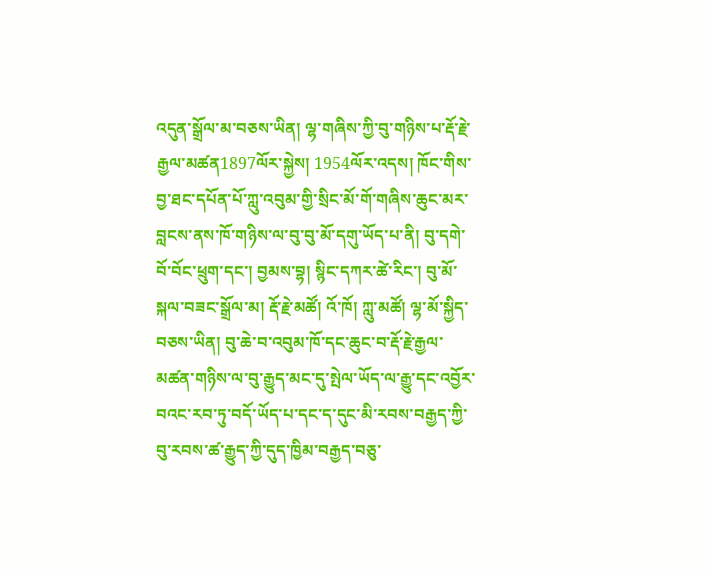འདུན་སྒྲོལ་མ་བཅས་ཡིན། ལྷ་གཞིས་ཀྱི་བུ་གཉིས་པ་རྡོ་རྗེ་རྒྱལ་མཚན1897ལོར་སྐྱེས། 1954ལོར་འདས། ཁོང་གིས་བྱ་ཐང་དཔོན་པོ་ཀླུ་འབུམ་གྱི་སྲིང་མོ་གོ་གཞིས་ཆུང་མར་བླངས་ནས་ཁོ་གཉིས་ལ་བུ་བུ་མོ་དགུ་ཡོད་པ་ནི། བུ་དགེ་བོ་བོང་ཕྲུག་དང་། བྱམས་བྷ། སྙིང་དཀར་ཚེ་རིང་། བུ་མོ་སྐལ་བཟང་སྒྲོལ་མ། རྡོ་རྗེ་མཚོ། འོ་ཁོ། ཀླུ་མཚོ། ལྷ་མོ་སྐྱིད་བཅས་ཡིན། བུ་ཆེ་བ་འབུམ་ཁོ་དང་ཆུང་བ་རྡོ་རྗེ་རྒྱལ་མཚན་གཉིས་ལ་བུ་རྒྱུད་མང་དུ་སྤེལ་ཡོད་ལ་རྒྱུ་དང་འབྱོར་བའང་རབ་ཏུ་བདོ་ཡོད་པ་དང་ད་དུང་མི་རབས་བརྒྱད་ཀྱི་བུ་རབས་ཚ་རྒྱུད་ཀྱི་དུད་ཁྱིམ་བརྒྱད་བཅུ་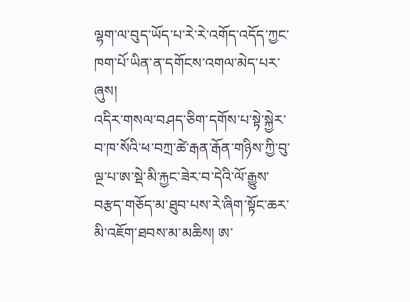ལྷག་ལ་བུད་ཡོད་པ་རེ་རེ་འགོད་འདོད་ཀྱང་ཁག་པོ་ཡིན་ན་དགོངས་འགལ་མེད་པར་ཞུས།
འདིར་གསལ་བཤད་ཅིག་དགོས་པ་སྟེ་སྐྱེར་བ་ཁ་སོའི་ཕ་བཀྲ་ཚེ་རྒན་རྒོན་གཉིས་ཀྱི་བུ་ལྔ་པ་ཨ་སྡེ་མི་རྐྱང་ཟེར་བ་དེའི་ལོ་རྒྱུས་བརྩད་གཅོད་མ་ཐུབ་པས་རེ་ཞིག་སྟོང་ཆར་མི་འཇོག་ཐབས་མ་མཆིས། ཨ་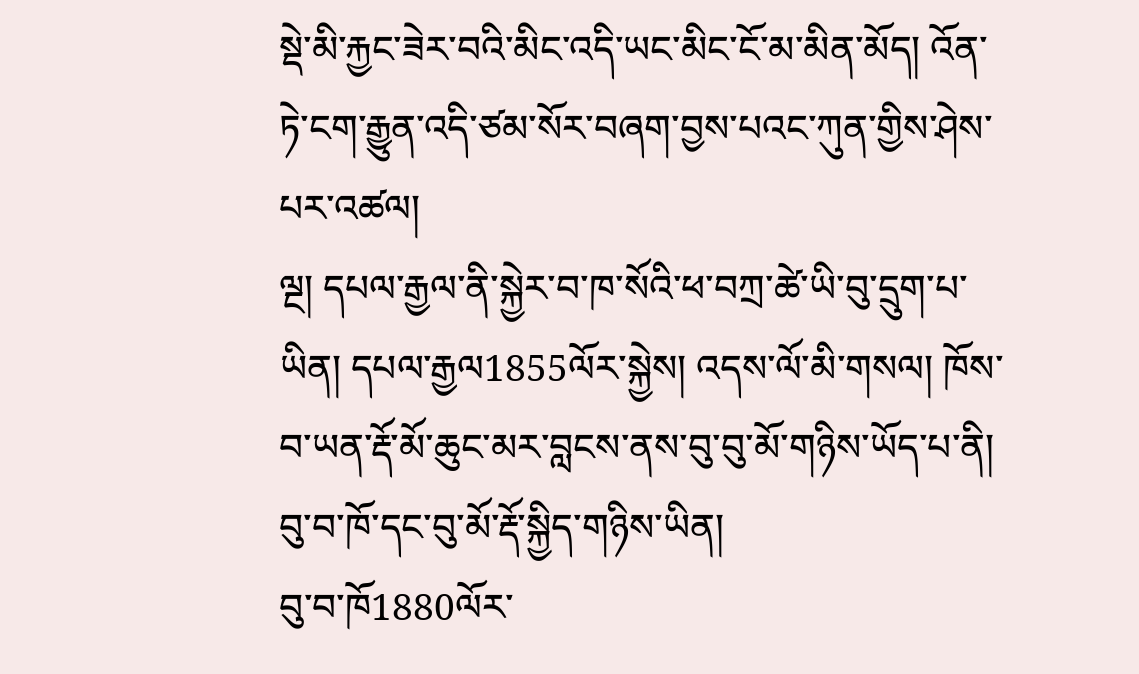སྡེ་མི་རྐྱང་ཟེར་བའི་མིང་འདི་ཡང་མིང་ངོ་མ་མིན་མོད། འོན་ཏེ་ངག་རྒྱུན་འདི་ཙམ་སོར་བཞག་བྱས་པའང་ཀུན་གྱིས་ཤེས་པར་འཚལ།
ལྔ། དཔལ་རྒྱལ་ནི་སྐྱེར་བ་ཁ་སོའི་ཕ་བཀྲ་ཚེ་ཡི་བུ་དྲུག་པ་ཡིན། དཔལ་རྒྱལ1855ལོར་སྐྱེས། འདས་ལོ་མི་གསལ། ཁོས་བ་ཡན་རྡོ་མོ་ཆུང་མར་བླངས་ནས་བུ་བུ་མོ་གཉིས་ཡོད་པ་ནི། བུ་བ་ཁོ་དང་བུ་མོ་རྡོ་སྐྱིད་གཉིས་ཡིན།
བུ་བ་ཁོ1880ལོར་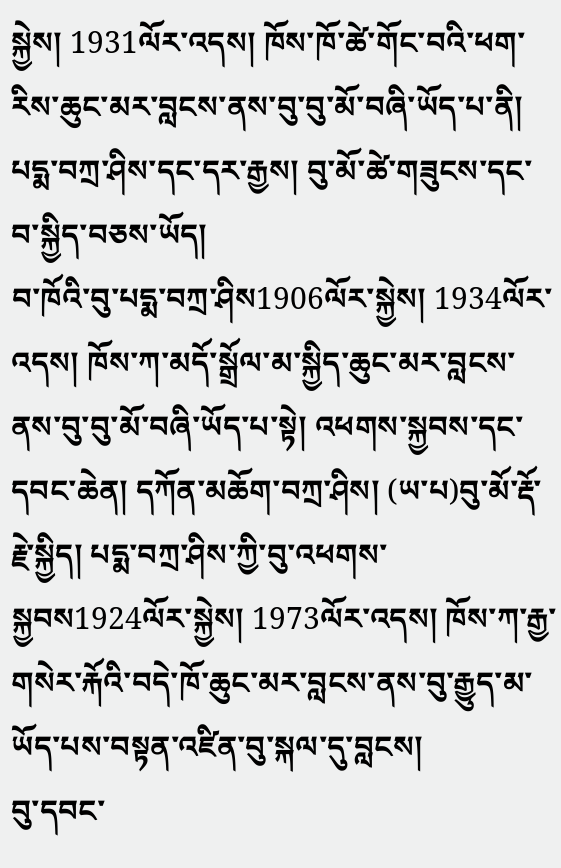སྐྱེས། 1931ལོར་འདས། ཁོས་ཁོ་ཚེ་གོང་བའི་ཕག་རིས་ཆུང་མར་བླངས་ནས་བུ་བུ་མོ་བཞི་ཡོད་པ་ནི། པདྨ་བཀྲ་ཤིས་དང་དར་རྒྱས། བུ་མོ་ཚེ་གཟུངས་དང་བ་སྐྱིད་བཅས་ཡོད།
བ་ཁོའི་བུ་པདྨ་བཀྲ་ཤིས1906ལོར་སྐྱེས། 1934ལོར་འདས། ཁོས་ཀ་མདོ་སྒྲོལ་མ་སྐྱིད་ཆུང་མར་བླངས་ནས་བུ་བུ་མོ་བཞི་ཡོད་པ་སྟེ། འཕགས་སྐྱབས་དང་དབང་ཆེན། དཀོན་མཆོག་བཀྲ་ཤིས། (ཡ་པ)བུ་མོ་རྡོ་རྗེ་སྐྱིད། པདྨ་བཀྲ་ཤིས་ཀྱི་བུ་འཕགས་སྐྱབས1924ལོར་སྐྱེས། 1973ལོར་འདས། ཁོས་ཀ་རྒྱ་གསེར་རྐོའི་བདེ་ཁོ་ཆུང་མར་བླངས་ནས་བུ་རྒྱུད་མ་ཡོད་པས་བསྟན་འཛིན་བུ་སྐལ་དུ་བླངས།
བུ་དབང་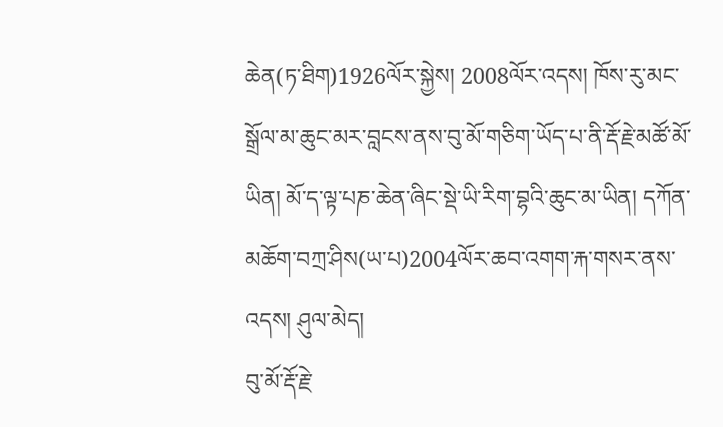ཆེན(ཏ་ཐིག)1926ལོར་སྐྱེས། 2008ལོར་འདས། ཁོས་རུ་མང་སྒྲོལ་མ་ཆུང་མར་བླངས་ནས་བུ་མོ་གཅིག་ཡོད་པ་ནི་རྡོ་རྗེ་མཚོ་མོ་ཡིན། མོ་ད་ལྟ་པཎ་ཆེན་ཞིང་སྡེ་ཡི་རིག་བྷའི་ཆུང་མ་ཡིན། དཀོན་མཆོག་བཀྲ་ཤིས(ཡ་པ)2004ལོར་ཆབ་འགག་རྐ་གསར་ནས་འདས། ཤུལ་མེད།
བུ་མོ་རྡོ་རྗེ་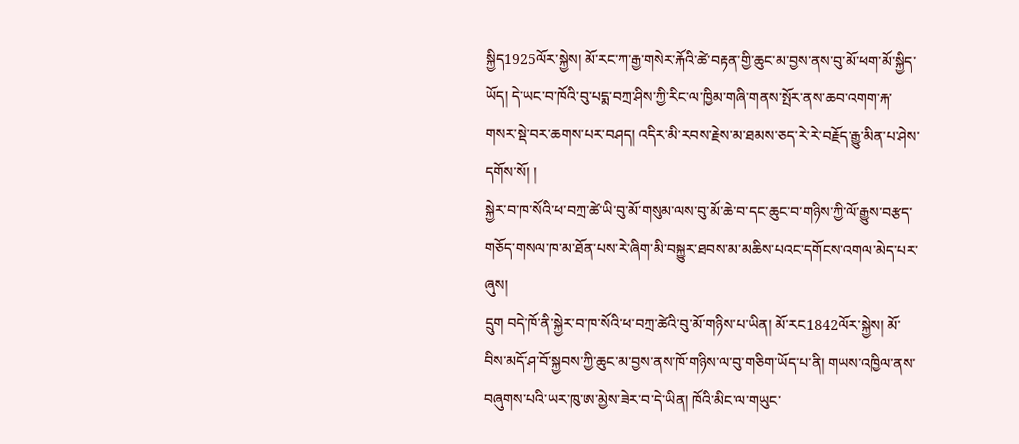སྐྱིད1925ལོར་སྐྱེས། མོ་རང་ཀ་རྒྱ་གསེར་རྐོའི་ཚེ་བརྟན་གྱི་ཆུང་མ་བྱས་ནས་བུ་མོ་ཕག་མོ་སྐྱིད་ཡོད། དེ་ཡང་བ་ཁོའི་བུ་པདྨ་བཀྲ་ཤིས་ཀྱི་རིང་ལ་ཁྱིམ་གཞི་གནས་སྤོར་ནས་ཆབ་འགག་རྐ་གསར་སྡེ་བར་ཆགས་པར་བཤད། འདིར་མི་རབས་རྗེས་མ་ཐམས་ཅད་རེ་རེ་བརྗོད་རྒྱུ་མིན་པ་ཤེས་དགོས་སོ། །
སྐྱེར་བ་ཁ་སོའི་ཕ་བཀྲ་ཚེ་ཡི་བུ་མོ་གསུམ་ལས་བུ་མོ་ཆེ་བ་དང་ཆུང་བ་གཉིས་ཀྱི་ལོ་རྒྱུས་བརྩད་གཅོད་གསལ་ཁ་མ་ཐོན་པས་རེ་ཞིག་མི་བསྐྱུར་ཐབས་མ་མཆིས་པའང་དགོངས་འགལ་མེད་པར་ཞུས།
དྲུག བདེ་ཁོ་ནི་སྐྱེར་བ་ཁ་སོའི་ཕ་བཀྲ་ཚེའི་བུ་མོ་གཉིས་པ་ཡིན། མོ་རང1842ལོར་སྐྱེས། མོ་བིས་མདོ་ཤ་བོ་སྐྱབས་ཀྱི་ཆུང་མ་བྱས་ནས་ཁོ་གཉིས་ལ་བུ་གཅིག་ཡོད་པ་ནི། གཡས་འཁྱིལ་ནས་བཞུགས་པའི་ཡར་ཁུ་ཨ་མྱེས་ཟེར་བ་དེ་ཡིན། ཁོའི་མིང་ལ་གཡུང་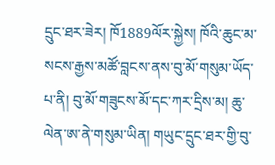དྲུང་ཐར་ཟེར། ཁོ1889ལོར་སྐྱེས། ཁོའི་ཆུང་མ་སངས་རྒྱས་མཚོ་བླངས་ནས་བུ་མོ་གསུམ་ཡོད་པ་ནི། བུ་མོ་གཟུངས་མོ་དང་ཀར་དྲིས་མ། ཆུ་ལེན་ཨ་ནེ་གསུམ་ཡིན། གཡུང་དྲུང་ཐར་གྱི་བུ་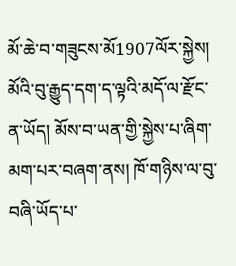མོ་ཆེ་བ་གཟུངས་མོ1907ལོར་སྐྱེས། མོའི་བུ་རྒྱུད་དག་ད་ལྟའི་མདོ་ལ་རྫོང་ན་ཡོད། མོས་བ་ཡན་གྱི་སྐྱེས་པ་ཞིག་མག་པར་བཞག་ནས། ཁོ་གཉིས་ལ་བུ་བཞི་ཡོད་པ་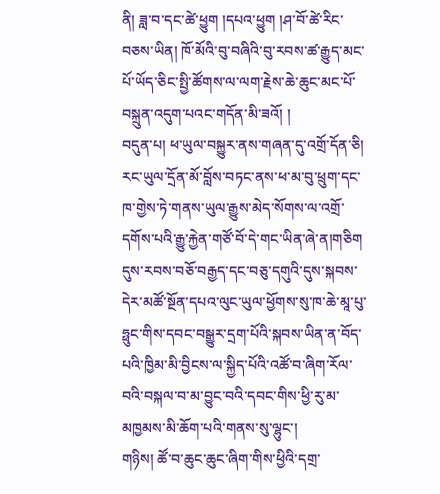ནི། ཟླ་བ་དང་ཚེ་ཕྱུག །དཔའ་ཕྱུག །ཤ་བོ་ཚེ་རིང་བཅས་ཡིན། ཁོ་མོའི་བུ་བཞིའི་བུ་རབས་ཚ་རྒྱུད་མང་པོ་ཡོད་ཅིང་སྤྱི་ཚོགས་ལ་ལག་རྗེས་ཆེ་ཆུང་མང་པོ་བསྐྲུན་འདུག་པའང་གདོན་མི་ཟའོ། །
བདུན་པ། ཕ་ཡུལ་བསྐྱུར་ནས་གཞན་དུ་འགྲོ་དོན་ཅི།
རང་ཡུལ་དྲོན་མོ་བློས་བཏང་ནས་ཕ་མ་བུ་ཕྲུག་དང་ཁ་གྱེས་ཏེ་གནས་ཡུལ་རྒྱུས་མེད་སོགས་ལ་འགྲོ་དགོས་པའི་རྒྱུ་རྐྱེན་གཙོ་བོ་དེ་གང་ཡིན་ཞེ་ན།གཅིག དུས་རབས་བཅོ་བརྒྱད་དང་བཅུ་དགུའི་དུས་སྐབས་དེར་མཚོ་སྔོན་དཔའ་ལུང་ཡུལ་ཕྱོགས་སུ་ཁ་ཆེ་མཱ་པུ་ཧྥུང་གིས་དབང་བསྒྱུར་དྲག་པོའི་སྐབས་ཡིན་ན་བོད་པའི་ཁྱིམ་མི་བྱིངས་ལ་སྐྱིད་པོའི་འཚོ་བ་ཞིག་རོལ་བའི་བསྐལ་བ་མ་བྱུང་བའི་དབང་གིས་ཕྱི་རུ་མ་མཁྱམས་མི་ཆོག་པའི་གནས་སུ་ལྷུང་།
གཉིས། ཚོ་བ་ཆུང་ཆུང་ཞིག་གིས་ཕྱིའི་དགྲ་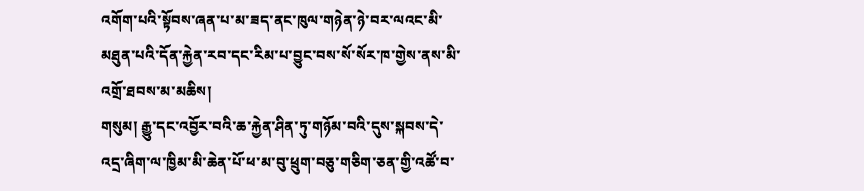འགོག་པའི་སྟོབས་ཞན་པ་མ་ཟད་ནང་ཁུལ་གཉེན་ཉེ་བར་ལའང་མི་མཐུན་པའི་དོན་རྐྱེན་རབ་དང་རིམ་པ་བྱུང་བས་སོ་སོར་ཁ་གྱེས་ནས་མི་འགྲོ་ཐབས་མ་མཆིས།
གསུམ། རྒྱུ་དང་འབྱོར་བའི་ཆ་རྐྱེན་ཤིན་ཏུ་གཉོམ་བའི་དུས་སྐབས་དེ་འདྲ་ཞིག་ལ་ཁྱིམ་མི་ཆེན་པོ་ཕ་མ་བུ་ཕྲུག་བཅུ་གཅིག་ཅན་གྱི་འཚོ་བ་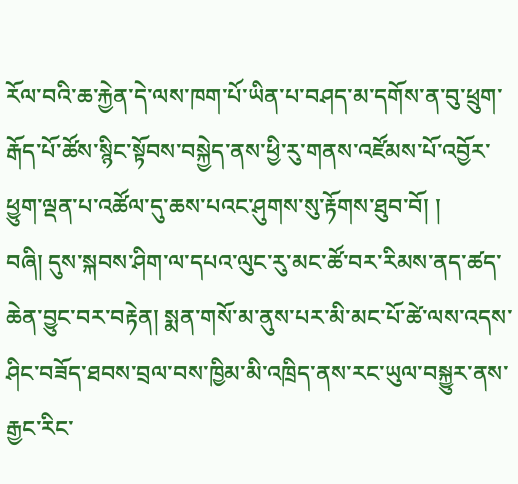རོལ་བའི་ཆ་རྐྱེན་དེ་ལས་ཁག་པོ་ཡིན་པ་བཤད་མ་དགོས་ན་བུ་ཕྲུག་རྒོད་པོ་ཚོས་སྙིང་སྟོབས་བསྐྱེད་ནས་ཕྱི་རུ་གནས་འཛོམས་པོ་འབྱོར་ཕྱུག་ལྡན་པ་འཚོལ་དུ་ཆས་པའང་ཤུགས་སུ་རྟོགས་ཐུབ་བོ། །
བཞི། དུས་སྐབས་ཤིག་ལ་དཔའ་ལུང་རུ་མང་ཚོ་བར་རིམས་ནད་ཚད་ཆེན་བྱུང་བར་བརྟེན། སྨན་གསོ་མ་ནུས་པར་མི་མང་པོ་ཚེ་ལས་འདས་ཤིང་བཟོད་ཐབས་བྲལ་བས་ཁྱིམ་མི་འཁྲིད་ནས་རང་ཡུལ་བསྐྱུར་ནས་རྒྱང་རིང་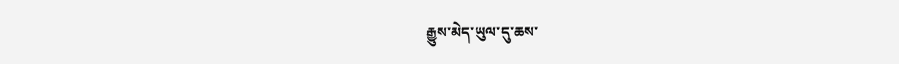རྒྱུས་མེད་ཡུལ་དུ་ཆས་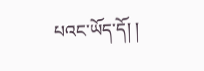པའང་ཡོད་དོ། །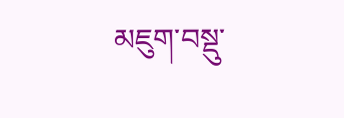མཇུག་བསྡུ་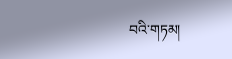བའི་གཏམ།